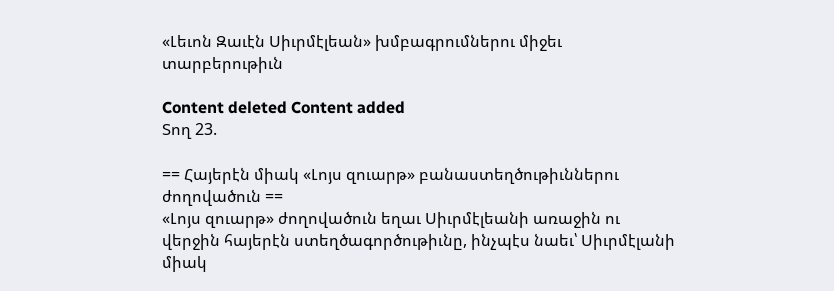«Լեւոն Զաւէն Սիւրմէլեան» խմբագրումներու միջեւ տարբերութիւն

Content deleted Content added
Տող 23.

== Հայերէն միակ «Լոյս զուարթ» բանաստեղծութիւններու ժողովածուն ==
«Լոյս զուարթ» ժողովածուն եղաւ Սիւրմէլեանի առաջին ու վերջին հայերէն ստեղծագործութիւնը, ինչպէս նաեւ՝ Սիւրմէլանի միակ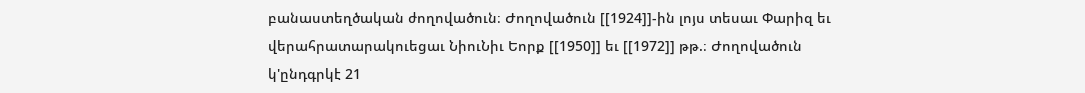բանաստեղծական ժողովածուն։ Ժողովածուն [[1924]]-ին լոյս տեսաւ Փարիզ եւ վերահրատարակուեցաւ ՆիուՆիւ Եորք [[1950]] եւ [[1972]] թթ.։ Ժողովածուն կ'ընդգրկէ 21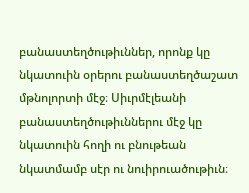բանաստեղծութիւններ, որոնք կը նկատուին օրերու բանաստեղծաշատ մթնոլորտի մէջ։ Սիւրմէլեանի բանաստեղծութիւններու մէջ կը նկատուին հողի ու բնութեան նկատմամբ սէր ու նուիրուածութիւն։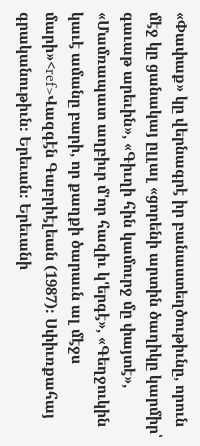«Փափաք» կը վերնագրէ իր բանաստեղծութիւնը, որուն մէջ կը ցանակայ ըլլալ «ցորենի արտին ծաղիկը կարմիր՝ գաւաթ արեւին», «Գիւղի հին կամուրջ մը փայտէ», «Մամռապատ աղբիւր մ'որ հազիւ կ'երգէ», «Գեղջուկին կաւէ ամանը բարի, որ քաղքի ծարաւն ալ մէջս մարի»<ref>Վազգէն Գաբրիէլեան (1987)։ Սփիւռքահայ գրականութիւն։ Երեւան։ Երեւանի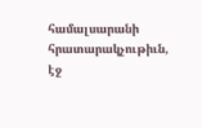համալսարանի հրատարակչութիւն, էջ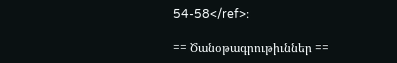54-58</ref>։

== Ծանօթագրութիւններ ==